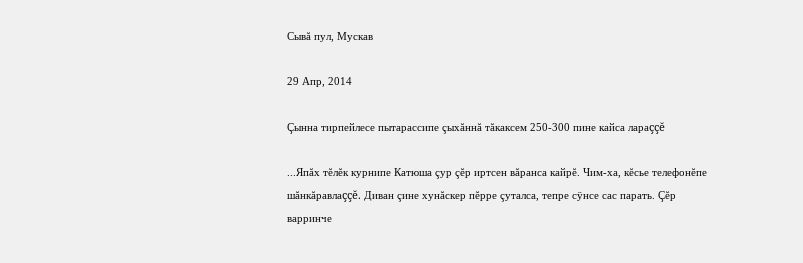Сывă пул, Мускав

29 Апр, 2014

Çынна тирпейлесе пытарассипе çыхăннă тăкаксем 250-300 пине кайса лараççĕ

...Япăх тĕлĕк курнипе Катюша çур çĕр иртсен вăранса кайрĕ. Чим-ха, кĕсье телефонĕпе шăнкăравлаççĕ. Диван çине хунăскер пĕрре çуталса, тепре сÿнсе сас парать. Çĕр варринче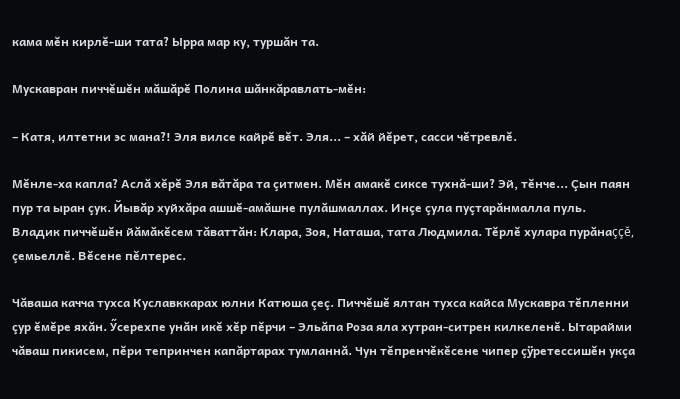кама мĕн кирлĕ-ши тата? Ырра мар ку, туршăн та.

Мускавран пиччĕшĕн мăшăрĕ Полина шăнкăравлать-мĕн:

– Катя, илтетни эс мана?! Эля вилсе кайрĕ вĕт. Эля... – хăй йĕрет, сасси чĕтревлĕ.

Мĕнле-ха капла? Аслă хĕрĕ Эля вăтăра та çитмен. Мĕн амакĕ сиксе тухнă-ши? Эй, тĕнче... Çын паян пур та ыран çук. Йывăр хуйхăра ашшĕ-амăшне пулăшмаллах. Инçе çула пуçтарăнмалла пуль. Владик пиччĕшĕн йăмăкĕсем тăваттăн: Клара, Зоя, Наташа, тата Людмила. Тĕрлĕ хулара пурăнаççĕ, çемьеллĕ. Вĕсене пĕлтерес.

Чăваша качча тухса Куславккарах юлни Катюша çеç. Пиччĕшĕ ялтан тухса кайса Мускавра тĕпленни çур ĕмĕре яхăн. Ӳсерехпе унăн икĕ хĕр пĕрчи – Эльăпа Роза яла хутран-ситрен килкеленĕ. Ытарайми чăваш пикисем, пĕри тепринчен капăртарах тумланнă. Чун тĕпренчĕкĕсене чипер çÿретессишĕн укçа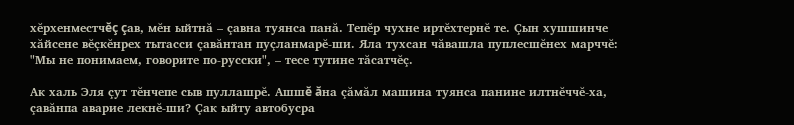хĕрхенместчĕç çав, мĕн ыйтнă – çавна туянса панă. Тепĕр чухне иртĕхтернĕ те. Çын хушшинче хăйсене вĕçкĕнрех тытасси çавăнтан пуçланмарĕ-ши. Яла тухсан чăвашла пуплесшĕнех марччĕ: "Мы не понимаем, говорите по-русски", – тесе тутине тăсатчĕç.

Ак халь Эля çут тĕнчепе сыв пуллашрĕ. Ашшĕ ăна çăмăл машина туянса панине илтнĕччĕ-ха, çавăнпа аварие лекнĕ-ши? Çак ыйту автобусра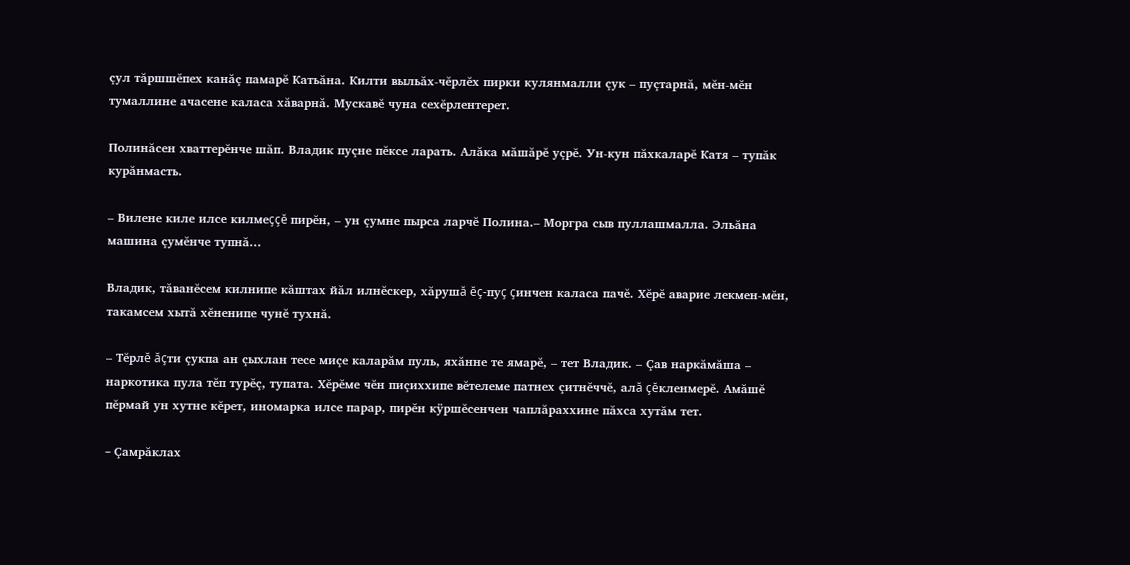çул тăршшĕпех канăç памарĕ Катьăна. Килти выльăх-чĕрлĕх пирки кулянмалли çук – пуçтарнă, мĕн-мĕн тумаллине ачасене каласа хăварнă. Мускавĕ чуна сехĕрлентерет.

Полинăсен хваттерĕнче шăп. Владик пуçне пĕксе ларать. Алăка мăшăрĕ уçрĕ. Ун-кун пăхкаларĕ Катя – тупăк курăнмасть.

– Вилене киле илсе килмеççĕ пирĕн, – ун çумне пырса ларчĕ Полина.– Моргра сыв пуллашмалла. Эльăна машина çумĕнче тупнă...

Владик, тăванĕсем килнипе кăштах йăл илнĕскер, хăрушă ĕç-пуç çинчен каласа пачĕ. Хĕрĕ аварие лекмен-мĕн, такамсем хытă хĕненипе чунĕ тухнă.

– Тĕрлĕ ăçти çукпа ан çыхлан тесе миçе каларăм пуль, яхăнне те ямарĕ, – тет Владик. – Çав наркăмăша – наркотика пула тĕп турĕç, тупата. Хĕрĕме чĕн пиçиххипе вĕтелеме патнех çитнĕччĕ, алă çĕкленмерĕ. Амăшĕ пĕрмай ун хутне кĕрет, иномарка илсе парар, пирĕн кÿршĕсенчен чаплăраххине пăхса хутăм тет.

– Çамрăклах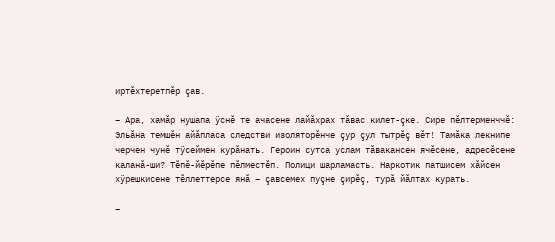иртĕхтеретпĕр çав.

– Ара, хамăр нушапа ÿснĕ те ачасене лайăхрах тăвас килет-çке. Сире пĕлтерменччĕ: Эльăна темшĕн айăпласа следстви изоляторĕнче çур çул тытрĕç вĕт! Тамăка лекнипе черчен чунĕ тÿсеймен курăнать. Героин сутса услам тăвакансен ячĕсене, адресĕсене каланă-ши? Тĕпĕ-йĕрĕпе пĕлместĕп. Полици шарламасть. Наркотик патшисем хăйсен хÿрешкисене тĕллеттерсе янă – çавсемех пуçне çирĕç, турă йăлтах курать.

–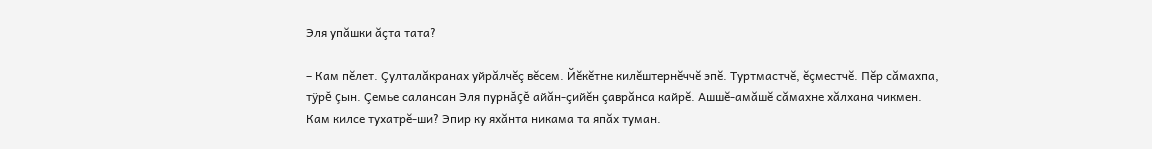Эля упăшки ăçта тата?

– Кам пĕлет. Çулталăкранах уйрăлчĕç вĕсем. Йĕкĕтне килĕштернĕччĕ эпĕ. Туртмастчĕ, ĕçместчĕ. Пĕр сăмахпа, тÿрĕ çын. Çемье салансан Эля пурнăçĕ айăн-çийĕн çаврăнса кайрĕ. Ашшĕ-амăшĕ сăмахне хăлхана чикмен. Кам килсе тухатрĕ-ши? Эпир ку яхăнта никама та япăх туман.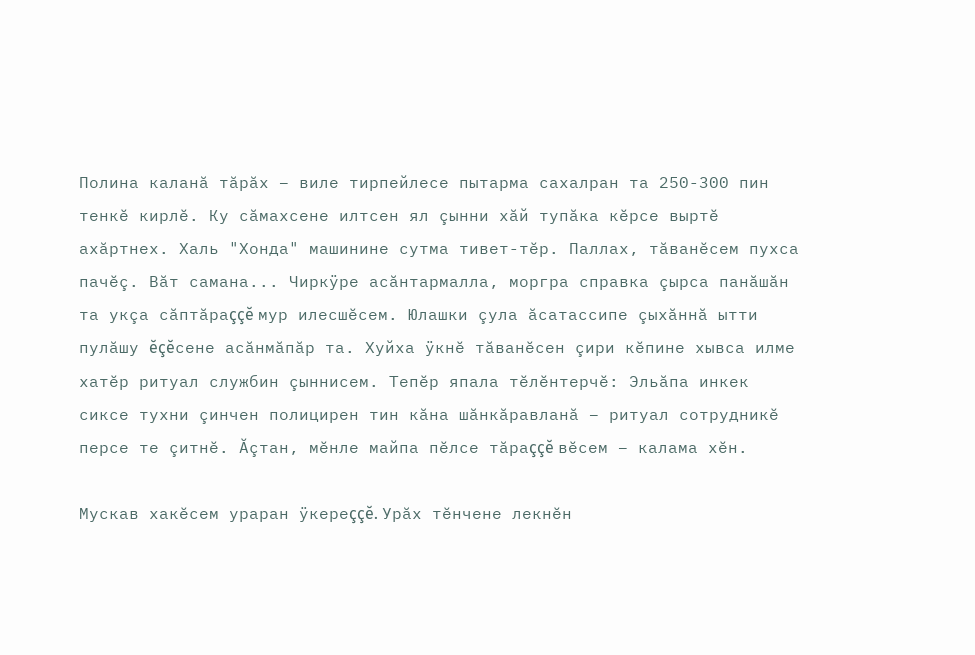Полина каланă тăрăх – виле тирпейлесе пытарма сахалран та 250-300 пин тенкĕ кирлĕ. Ку сăмахсене илтсен ял çынни хăй тупăка кĕрсе выртĕ ахăртнех. Халь "Хонда" машинине сутма тивет-тĕр. Паллах, тăванĕсем пухса пачĕç. Вăт самана... Чиркÿре асăнтармалла, моргра справка çырса панăшăн та укçа сăптăраççĕ мур илесшĕсем. Юлашки çула ăсатассипе çыхăннă ытти пулăшу ĕçĕсене асăнмăпăр та. Хуйха ÿкнĕ тăванĕсен çири кĕпине хывса илме хатĕр ритуал службин çыннисем. Тепĕр япала тĕлĕнтерчĕ: Эльăпа инкек сиксе тухни çинчен полицирен тин кăна шăнкăравланă – ритуал сотрудникĕ персе те çитнĕ. Ăçтан, мĕнле майпа пĕлсе тăраççĕ вĕсем – калама хĕн.

Мускав хакĕсем ураран ÿкереççĕ. Урăх тĕнчене лекнĕн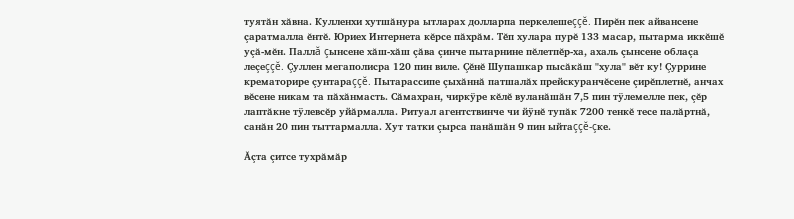туятăн хăвна. Кулленхи хутшăнура ытларах долларпа перкелешеççĕ. Пирĕн пек айвансене çаратмалла ĕнтĕ. Юриех Интернета кĕрсе пăхрăм. Тĕп хулара пурĕ 133 масар, пытарма иккĕшĕ уçă-мĕн. Паллă çынсене хăш-хăш çăва çинче пытарнине пĕлетпĕр-ха, ахаль çынсене облаçа леçеççĕ. Çуллен мегаполисра 120 пин виле. Çĕнĕ Шупашкар пысăкăш "хула" вĕт ку! Çуррине крематорире çунтараççĕ. Пытарассипе çыхăннă патшалăх прейскуранчĕсене çирĕплетнĕ, анчах вĕсене никам та пăхăнмасть. Сăмахран, чиркÿре кĕлĕ вуланăшăн 7,5 пин тÿлемелле пек, çĕр лаптăкне тÿлевсĕр уйăрмалла. Ритуал агентствинче чи йÿнĕ тупăк 7200 тенкĕ тесе палăртнă, санăн 20 пин тыттармалла. Хут татки çырса панăшăн 9 пин ыйтаççĕ-çке.

Ăçта çитсе тухрăмăр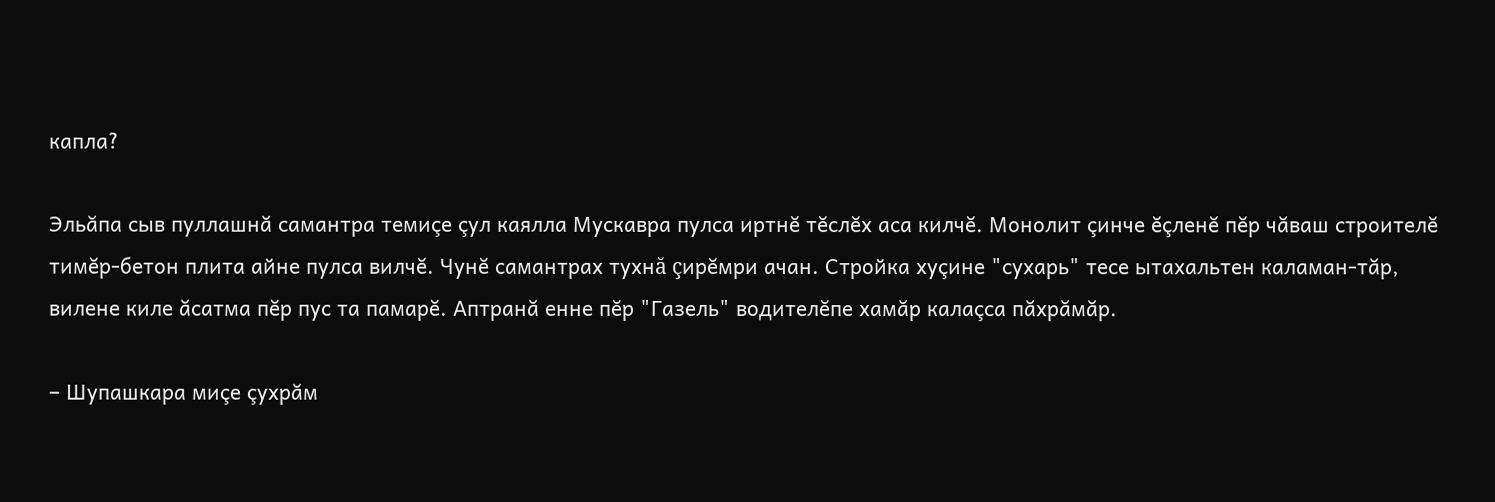капла?

Эльăпа сыв пуллашнă самантра темиçе çул каялла Мускавра пулса иртнĕ тĕслĕх аса килчĕ. Монолит çинче ĕçленĕ пĕр чăваш строителĕ тимĕр-бетон плита айне пулса вилчĕ. Чунĕ самантрах тухнă çирĕмри ачан. Стройка хуçине "сухарь" тесе ытахальтен каламан-тăр, вилене киле ăсатма пĕр пус та памарĕ. Аптранă енне пĕр "Газель" водителĕпе хамăр калаçса пăхрăмăр.

– Шупашкара миçе çухрăм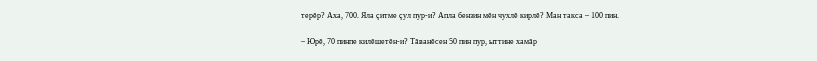терĕр? Аха, 700. Яла çитме çул пур-и? Апла бензин мĕн чухлĕ кирлĕ? Ман такса – 100 пин.

– Юрĕ, 70 пинпе килĕшетĕн-и? Тăванĕсен 50 пин пур, ыттине хамăр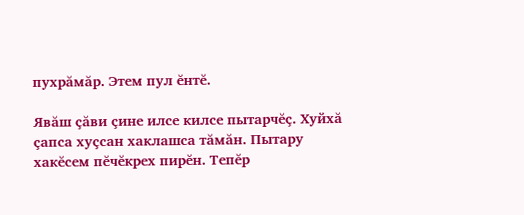пухрăмăр. Этем пул ĕнтĕ.

Явăш çăви çине илсе килсе пытарчĕç. Хуйхă çапса хуçсан хаклашса тăмăн. Пытару хакĕсем пĕчĕкрех пирĕн. Тепĕр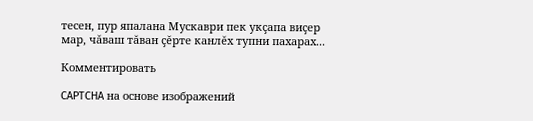тесен, пур япалана Мускаври пек укçапа виçер мар, чăваш тăван çĕрте канлĕх тупни пахарах...

Комментировать

CAPTCHA на основе изображений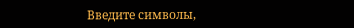Введите символы,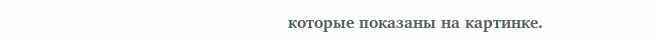которые показаны на картинке.